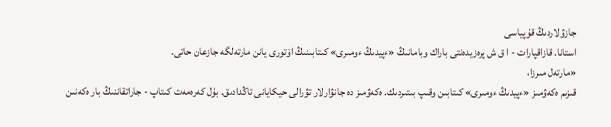جازۋلاردىڭ قۇپياسى
استانا. قازاقپارات - ا ق ش پرەزيدەنتى باراك وبامانىڭ «ءپيدىڭ ءومىرى» كىتابىنىڭ اۆتورى يانن مارتەلگە جازعان حاتى.
«مارتەل مىرزا،
قىزىم ەكەۋمىز «ءپيدىڭ ءومىرى» كىتابىن وقىپ بىتىردىك. ەكەۋمىز دە جانۋارلار تۋرالى حيكايانى تاڭدادىق. بۇل كەرەمەت كىتاپ - جاراتقاننىڭ بار ەكەنىن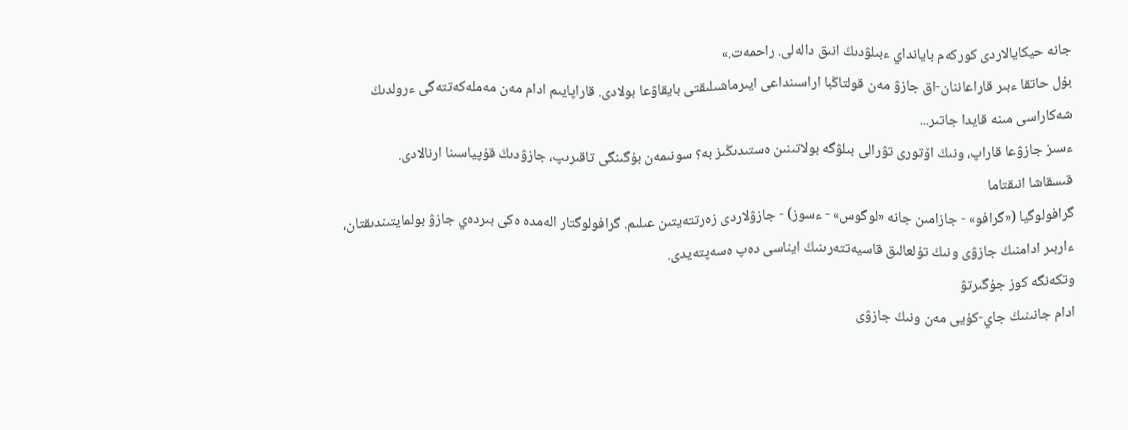جانە حيكايالاردى كوركەم بايانداي ءبىلۋدىڭ انىق دالەلى. راحمەت.»
بۇل حاتقا ءبىر قاراعاننان-اق جازۋ مەن قولتاڭبا اراسىنداعى ايىرماشىلىقتى بايقاۋعا بولادى. قاراپايىم ادام مەن مەملەكەتتەگى ءرولدىڭ شەكاراسى مىنە قايدا جاتىر...
ءسىز جازۋعا قاراپ، ونىڭ اۆتورى تۋرالى بىلۋگە بولاتىنىن ەستىدىڭىز بە؟ سونىمەن بۇگىنگى تاقىرىپ، جازۋدىڭ قۇپياسىنا ارنالادى.
قىسقاشا انىقتاما
گرافولوگيا («گرافو» - جازامىن جانە «لوگوس» - ءسوز) - جازۋلاردى زەرتتەيتىن عىلىم. گرافولوگتار الەمدە ەكى بىردەي جازۋ بولمايتىندىقتان، ءاربىر ادامنىڭ جازۋى ونىڭ تۇلعالىق قاسيەتتەرىنىڭ ايناسى دەپ ەسەپتەيدى.
وتكەنگە كوز جۇگىرتۋ
ادام جانىنىڭ جاي-كۇيى مەن ونىڭ جازۋى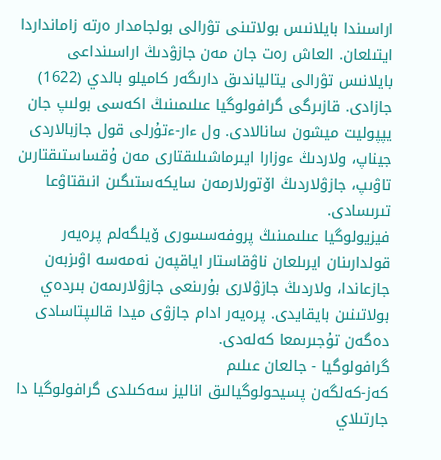اراسىندا بايلانىس بولاتىنى تۋرالى بولجامدار ەرتە زامانداردا ايتىلعان. العاش رەت جان مەن جازۋدىڭ اراسىنداعى بايلانىس تۋرالى يتالياندىق دارىگەر كاميلو بالدي (1622) جازادى. قازىرگى گرافولوگيا عىلىمىنىڭ اكەسى بولىپ جان يپپوليت ميشون سانالادى. ول ءار-ءتۇرلى قول جازبالاردى جيناپ، ولاردىڭ ءوزارا ايىرماشىلىقتارى مەن ۇقساستىقتارىن تاۋىپ، جازۋلاردىڭ اۆتورلارمەن سايكەستىگىن انىقتاۋعا تىرىسادى.
فيزيولوگيا عىلىمىنىڭ پروفەسسورى ۆيلگەلم پرەيەر قولدارىنان ايرىلعان ناۋقاستار اياقپەن نەمەسە اۋىزبەن جازعاندا، ولاردىڭ جازۋلارى بۇرىنعى جازۋلارىمەن بىردەي بولاتىنىن بايقايدى. پرەيەر ادام جازۋى ميدا قالىپتاسادى دەگەن تۇجىرىمعا كەلەدى.
گرافولوگيا - جالعان عىلىم
كەز-كەلگەن پسيحولوگيالىق اناليز سەكىلدى گرافولوگيا دا جارتىلاي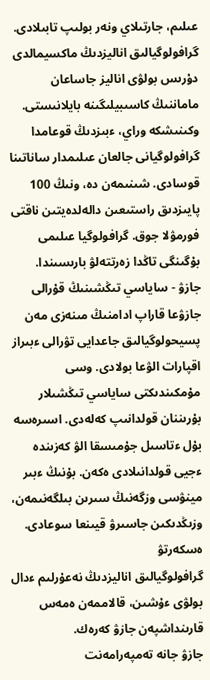عىلىم، جارتىلاي ونەر بولىپ تابىلادى. گرافولوگيالىق اناليزدىڭ ماكسيمالدى دۇرىس بولۋى اناليز جاساعان ماماننىڭ كاسىبيلىگىنە بايلانىستى.
وكىنىشكە وراي، ءبىزدىڭ قوعامدا گرافولوگيانى جالعان عىلىمدار ساناتىنا قوسادى. شىنىمەن دە، ونىڭ 100 پايىزدىق راستىعىن دالەلدەيتىن ناقتى فورمۋلا جوق. گرافولوگيا عىلىمى بۇگىنگى تاڭدا زەرتتەلۋ بارىسىندا.
جازۋ - ساياسي تىڭشىنىڭ قۇرالى
جازۋعا قاراپ ادامنىڭ مىنەزى مەن پسيحولوگيالىق جاعدايى تۋرالى ءبىراز اقپارات الۋعا بولادى. وسى مۇمكىندىكتى ساياسي تىڭشىلار بۇرىننان قولدانىپ كەلەدى. اسىرەسە بۇل ءتاسىل جۇمىسقا الۋ كەزىندە ءجيى قولدانىلادى ەكەن. بۇنىڭ ءبىر مينۋسى وزگەنىڭ سىرىن بىلگەنىمەن، وزىڭدىكىن جاسىرۋ قيىنعا سوعادى.
ەسكەرتۋ
گرافولوگيالىق اناليزدىڭ نەعۇرلىم ءدال بولۋى ءۇشىن، قالاممەن ەمەس قارىنداشپەن جازۋ كەرەك.
جازۋ جانە تەمپەرامەنت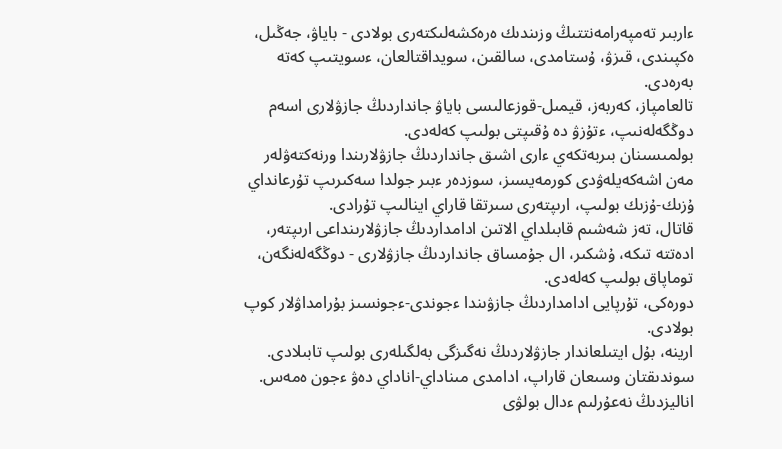ءاربىر تەمپەرامەنتتىڭ وزىندىك ەرەكشەلىكتەرى بولادى - باياۋ، جەڭىل، ەكپىندى، قىزۋ، ۇستامدى، سالقىن، سويداقتالعان، ءسويتىپ كەتە بەرەدى.
تالعامپاز، كەربەز، قيمىل-قوزعالىسى باياۋ جانداردىڭ جازۋلارى اسەم دوڭگەلەنىپ، ءتۇزۋ دە ۇقىپتى بولىپ كەلەدى.
بولمىسىنان بىربەتكەي ءارى اشىق جانداردىڭ جازۋلارىندا ورنەكتەۋلەر مەن اشەكەيلەۋدى كورمەيسىز، سوزدەر ءبىر جولدا سەكىرىپ تۇرعانداي ۇزىك-ۇزىك بولىپ، ارىپتەرى سىرتقا قاراي اينالىپ تۇرادى.
قاتال، تەز شەشىم قابىلداي الاتىن ادامداردىڭ جازۋلارىنداعى ارىپتەر، ادەتتە تىكە، ۇشكىر، ال جۇمساق جانداردىڭ جازۋلارى - دوڭگەلەنگەن، توماپاق بولىپ كەلەدى.
دورەكى، تۇرپايى ادامداردىڭ جازۋىندا ءجوندى-ءجونسىز بۇرامداۋلار كوپ بولادى.
ارينە، بۇل ايتىلعاندار جازۋلاردىڭ نەگىزگى بەلگىلەرى بولىپ تابىلادى. سوندىقتان وسىعان قاراپ، ادامدى مىناداي-اناداي دەۋ ءجون ەمەس. اناليزدىڭ نەعۇرلىم ءدال بولۋى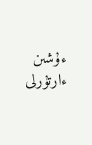ءۇشىن ءارتۇرلى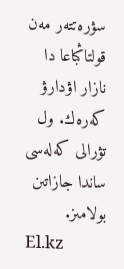سۋرەتتەر مەن قولتاڭباعا دا نازار اۋدارۋ كەرەك. ول تۋرالى كەلەسى ساندا جازاتىن بولامىز.
El.kz